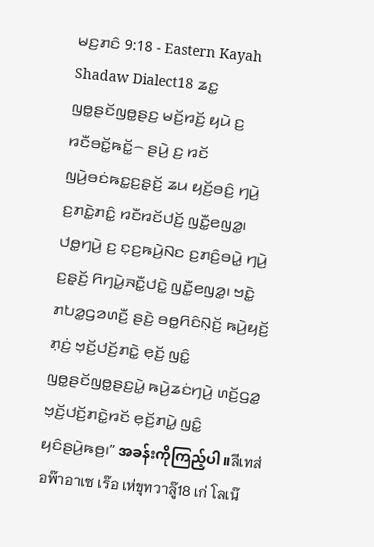ꤗꤢ꤬ꤊꤢꤨ 9:18 - Eastern Kayah Shadaw Dialect18 ꤘꤢ꤭ ꤜꤥ꤭ꤔꤢꤩꤜꤥ꤭ꤔꤢ꤬ ꤗꤢꤩ꤬ꤙꤢꤩ꤬ ꤟꤣꤧ ꤢ꤬ ꤙꤢꤪꤋꤢꤩ꤭ꤒꤢꤩ꤭꤮ ꤔꤣꤧ꤬ ꤢ꤬ ꤙꤢꤩ ꤜꤣꤧ꤬ꤋꤢꤦꤒꤢ꤭ꤢ꤬ꤔ꤫ꤢꤩ꤬ ꤘꤣ ꤟꤢꤩ꤬ꤋꤢꤨ꤬ ꤚꤣꤧ꤬ ꤢ꤬ꤊꤢꤧ꤭ꤊꤢꤨ꤭ ꤙꤢꤪꤙꤢꤩꤓꤢꤩ꤬ ꤜꤢꤪ꤭ꤕꤜꤤ꤭꤯ ꤓꤥ꤭ꤚꤣꤧ꤬ ꤢ꤬ ꤢ꤫ꤢ꤬ꤒꤣꤧ꤬ꤡꤢ ꤢ꤬ꤊꤢꤨ꤬ꤋꤣꤧ꤭ ꤚꤣꤧ꤬ ꤢ꤬ꤔ꤫ꤢꤩ꤬ ꤖꤚꤣꤧ꤭ꤏꤢꤪ꤭ꤓꤢꤧ꤭ ꤜꤢꤪ꤭ꤕꤜꤤ꤭꤯ ꤠꤢꤧ꤭ ꤊꤝꤤ꤭ꤞꤤꤛꤢꤪ꤬ ꤔꤢꤧ꤬ ꤋꤥ꤭ꤖꤢꤨꤡ꤫ꤢꤩ꤬ ꤒꤣꤧ꤬ꤟꤢꤩ꤬ ꤊ꤫ꤢꤦ꤬ ꤠ꤫ꤢꤩ꤬ꤓꤢꤩ꤬ꤊꤢꤧ꤭ ꤕ꤫ꤢꤩ꤬ ꤜꤢꤨ꤭ ꤜꤥ꤭ꤔꤢꤩꤜꤥ꤭ꤔꤢ꤬ꤣꤧ꤭ ꤒꤣꤧ꤬ꤘꤢꤦꤚꤣꤧ꤬ ꤛꤢꤩ꤬ꤞꤤ꤭ ꤠ꤫ꤢꤩ꤬ꤓꤢꤩ꤬ꤊꤢꤧ꤭ꤙꤢꤩ ꤕ꤫ꤢꤩ꤬ꤊꤣꤧ꤭ ꤜꤢꤨ꤭ ꤟꤢꤨꤔꤣꤧ꤬ꤒꤥ꤬꤯” အခန်းကိုကြည့်ပါ။ลีเทส่อพ๊าอาเซ เร๊อ เห่ขุทวาลู๊18 เก่ โลเน๊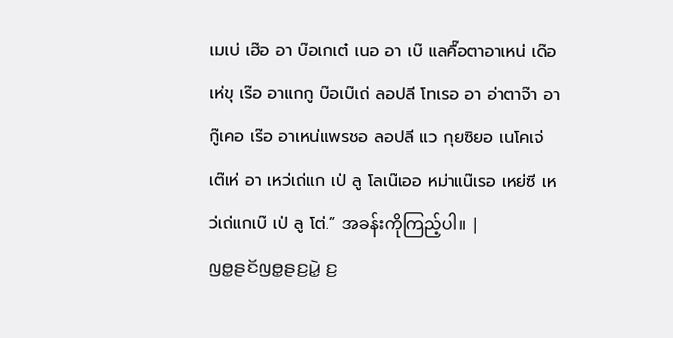เมเบ่ เฮ๊อ อา บ๊อเกเต๋ เนอ อา เบ๊ แลคื๊อตาอาเหน่ เด๊อ เห่ขุ เร๊อ อาแกกู บ๊อเบ๊เถ่ ลอปลี โทเรอ อา อ่าตาจ๊า อากู๊เคอ เร๊อ อาเหน่แพรชอ ลอปลี แว กุยซิยอ เนโคเจ่ เต๊เห่ อา เหว่เถ่แก เป่ ลู โลเน๊เออ หม่าแน๊เรอ เหย่ซี เหว่เถ่แกเบ๊ เป่ ลู โต่.” အခန်းကိုကြည့်ပါ။ |
ꤜꤥ꤭ꤔꤢꤩꤜꤥ꤭ꤔꤢ꤬ꤣꤧ꤭ ꤢ꤬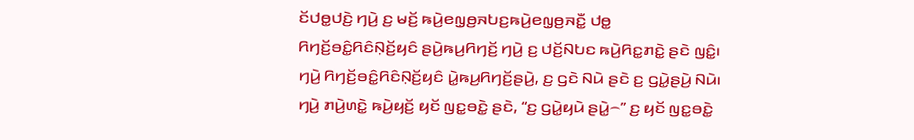ꤢꤩꤓꤥ꤭ꤓꤢꤧ꤬ ꤚꤣꤧ꤬ ꤢ꤬ ꤗꤢꤩ꤬ ꤒꤣꤧ꤬ꤕꤜ꤫ꤥ꤬ꤏꤝꤢ꤬ꤒꤣꤧ꤬ꤕꤜ꤫ꤥ꤬ꤏꤢꤪ꤭ ꤓꤥ꤭ ꤖꤚꤢꤩ꤬ꤋꤢꤨ꤭ꤖꤢꤨꤡ꤫ꤢꤩ꤬ꤟꤢꤨ ꤔꤣꤧ꤬ꤒꤣ꤬ꤖꤚꤢꤩ꤬ ꤚꤣꤧ꤬ ꤢ꤬ ꤓꤢꤩ꤬ꤡꤝꤢ ꤒꤣꤧ꤬ꤖꤢ꤭ꤊꤢꤧ꤭ ꤔꤢꤧ ꤜꤢꤨ꤭꤯ ꤚꤣꤧ꤬ ꤖꤚꤢꤩ꤬ꤋꤢꤨ꤭ꤖꤢꤨꤡ꤫ꤢꤩ꤬ꤟꤢꤨ ꤣꤧ꤭ꤒꤣ꤬ꤖꤚꤢꤩ꤬ꤔꤣꤧ꤬, ꤢ꤬ ꤞꤢꤧ ꤡꤣꤧ ꤔꤢꤧ ꤢ꤬ ꤞꤣꤧ꤭ꤔꤣꤧ꤬ ꤡꤣꤧ꤯ ꤚꤣꤧ꤬ ꤊꤣꤧ꤬ꤛꤢꤧ꤭ ꤒꤣꤧ꤬ꤟꤢꤩ꤬ ꤟꤢꤩ ꤜꤢ꤭ꤋꤢꤧ꤭ ꤔꤢꤧ, “ꤢ꤬ ꤞꤣꤧ꤭ꤟꤣꤧ ꤔꤣꤧ꤭꤮” ꤢ꤬ ꤟꤢꤩ ꤜꤢ꤭ꤋꤢꤧ꤭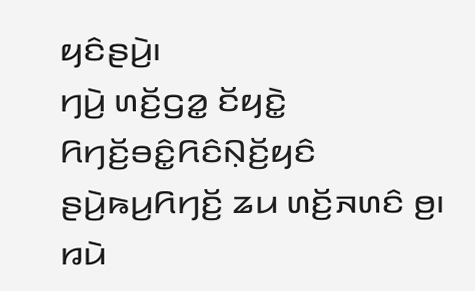ꤟꤢꤨꤔꤣꤧ꤬꤯
ꤚꤣꤧ꤬ ꤛꤢꤩ꤬ꤞꤤ꤭ ꤢꤩꤟꤢꤧ꤭ ꤖꤚꤢꤩ꤬ꤋꤢꤨ꤭ꤖꤢꤨꤡ꤫ꤢꤩ꤬ꤟꤢꤨ ꤔꤣꤧ꤬ꤒꤣ꤬ꤖꤚꤢꤩ꤬ ꤘꤣ ꤛꤢꤩ꤬ꤏꤛꤢꤨ ꤥ꤬꤯ ꤙꤣꤧ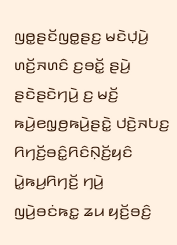ꤜꤥ꤭ꤔꤢꤩꤜꤥ꤭ꤔꤢ꤬ ꤗꤢꤧꤓ꤫ꤣꤧ꤬ ꤛꤢꤩ꤬ꤏꤛꤢꤨ ꤢ꤬ꤋꤢꤩ꤭ ꤔꤣꤧ꤬ ꤔꤢꤧꤔꤢꤧꤚꤣꤧ꤬ ꤢ꤬ ꤗꤢꤩ꤬ ꤒꤣꤧ꤬ꤕꤜ꤫ꤥ꤬ꤒꤣꤧ꤬ꤔꤢꤧ꤭ ꤓꤢꤧ꤬ꤏꤝꤢ꤬ ꤖꤚꤢꤩ꤬ꤋꤢꤨ꤭ꤖꤢꤨꤡ꤫ꤢꤩ꤬ꤟꤢꤨ ꤣꤧ꤭ꤒꤣ꤬ꤖꤚꤢꤩ꤬ ꤚꤣꤧ꤬ ꤜꤣꤧ꤬ꤋꤢꤦꤒꤢ꤭ ꤘꤣ ꤟꤢꤩ꤬ꤋꤢꤨ꤬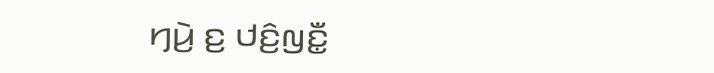ꤚꤣꤧ꤬ ꤢ꤬ ꤓꤢꤨ꤬ꤜꤢꤪ꤭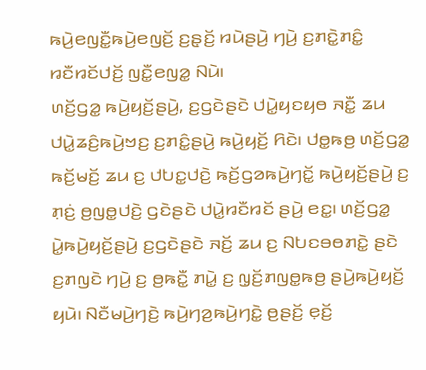ꤒꤣꤧ꤬ꤕꤜꤢꤪ꤭ꤒꤣꤧ꤬ꤕꤜꤢꤩ꤬ ꤢ꤬ꤔ꤫ꤢꤩ꤬ ꤙꤣꤧꤔꤣꤧ꤬ ꤚꤣꤧ꤬ ꤢ꤬ꤊꤢꤧ꤭ꤊꤢꤨ꤭ ꤙꤢꤪꤙꤢꤩꤓꤢꤩ꤬ ꤜꤢꤪ꤭ꤕꤜꤤ꤭ ꤡꤣꤧ꤯
ꤛꤢꤩ꤬ꤞꤤ꤭ ꤒꤣꤧ꤬ꤟꤢꤩ꤬ꤔꤣꤧ꤬, ꤢ꤬ꤞꤢꤧꤔꤢꤧ ꤓꤣꤧ꤭ꤟꤢꤟꤥ ꤏꤢꤪ꤭ ꤘꤣ ꤓꤣꤧ꤭ꤘꤢꤨ꤬ꤒꤣꤧ꤬ꤠꤢ꤬ ꤢ꤬ꤊꤢꤨ꤭ꤔꤣꤧ꤬ ꤒꤣꤧ꤬ꤟꤢꤩ꤬ ꤖꤢꤧ꤯ ꤓꤥ꤭ꤒꤥ꤬ ꤛꤢꤩ꤬ꤞꤤ꤭ ꤒꤢꤩ꤬ꤗꤢꤩ꤬ ꤘꤣ ꤢ꤬ ꤓꤝꤢ꤭ꤓꤢꤧ꤬ ꤒꤢꤩ꤬ꤞꤤꤒꤣꤧ꤬ꤚꤢꤩ꤭ ꤒꤣꤧ꤬ꤟꤢꤩ꤬ꤔꤣꤧ꤬ ꤢ꤬ ꤊ꤫ꤢꤦ꤬ ꤥ꤬ꤜꤥ꤭ꤓꤢꤧ꤬ ꤞꤢꤧꤔꤢꤧ ꤓꤣꤧ꤭ꤙꤢꤪꤙꤢꤩ ꤔꤣꤧ꤬ ꤕꤢ꤭꤯ ꤛꤢꤩ꤬ꤞꤤ꤭ ꤣꤧ꤭ꤒꤣꤧ꤬ꤟꤢꤩ꤬ꤔꤣꤧ꤬ ꤢ꤬ꤞꤢꤧꤔꤢꤧ ꤏꤢꤩ꤬ ꤘꤣ ꤢ꤬ ꤡꤝꤢꤋꤥꤊꤢꤧ꤭ ꤔꤢꤧ ꤢ꤬ꤊꤜꤢꤧ ꤚꤣꤧ꤬ ꤢ꤬ ꤥ꤬ꤒꤢꤪ꤭ ꤊꤣꤧ꤭ ꤢ꤬ ꤜ꤫ꤢꤩ꤬ꤊꤜꤥ꤭ꤒꤥ꤬ ꤔꤣꤧ꤬ꤒꤣꤧ꤬ꤟꤢꤩ꤬ ꤟꤣꤧ꤯ ꤡꤢꤪꤗꤣꤧ꤬ꤚꤢꤧ꤬ ꤒꤣꤧ꤬ꤚꤤ꤬ꤒꤣꤧ꤬ꤚꤢꤧ꤭ ꤥ꤬ꤔꤢꤩ꤬ ꤕ꤫ꤢꤩ꤬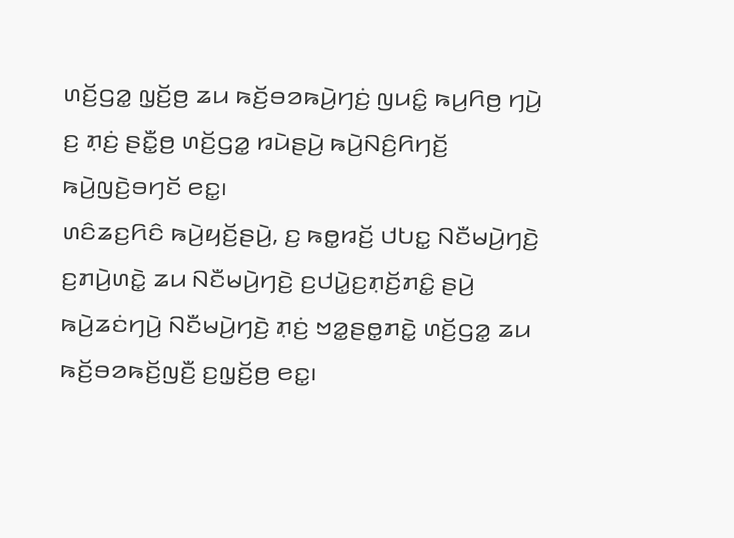ꤛꤢꤩ꤬ꤞꤤ꤭ ꤜ꤫ꤢꤩ꤬ꤥ꤬ ꤘꤣ ꤒꤢꤩ꤬ꤋꤤꤒꤣꤧ꤬ꤚꤢꤦ꤬ ꤜꤣꤢꤨ꤭ ꤒꤣ꤬ꤖꤥ꤬ ꤚꤣꤧ꤬ ꤢ꤬ ꤊ꤫ꤢꤦ꤬ ꤔꤢꤪ꤭ꤥ꤬ ꤛꤢꤩ꤬ꤞꤤ꤭ ꤙꤣꤧꤔꤣꤧ꤬ ꤒꤣꤧ꤬ꤡꤢꤨ꤬ꤖꤚꤢꤩ꤬ ꤒꤣꤧ꤬ꤜꤢꤧ꤬ꤋꤚꤢꤩ ꤕꤢ꤭꤯
ꤛꤢꤨꤘꤢ꤬ꤖꤢꤨ ꤒꤣꤧ꤬ꤟꤢꤩ꤬ꤔꤣꤧ꤬, ꤢ꤬ ꤒꤥ꤭ꤙꤢꤩ꤬ ꤓꤝꤢ꤭ ꤡꤢꤪꤗꤣꤧ꤬ꤚꤢꤧ꤬ ꤢ꤬ꤊꤣꤧ꤬ꤛꤢꤧ꤭ ꤘꤣ ꤡꤢꤪꤗꤣꤧ꤬ꤚꤢꤧ꤬ ꤢ꤬ꤓꤣꤧ꤭ꤢ꤬ꤊ꤫ꤢꤩ꤬ꤊꤢꤨ꤭ ꤔꤣꤧ꤬ ꤒꤣꤧ꤬ꤘꤢꤦꤚꤣꤧ꤬ ꤡꤢꤪꤗꤣꤧ꤬ꤚꤢꤧ꤬ ꤊ꤫ꤢꤦ꤬ ꤠꤤ꤭ꤔꤥ꤭ꤊꤢꤧ꤭ ꤛꤢꤩ꤬ꤞꤤ꤭ ꤘꤣ ꤒꤢꤩ꤬ꤋꤤꤒꤢꤩ꤬ꤜꤢꤪ꤬ ꤢ꤬ꤜ꤫ꤢꤩ꤬ꤥ꤬ ꤕꤢ꤭꤯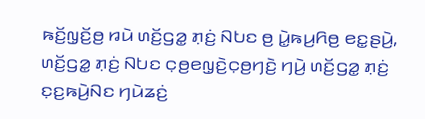ꤒꤢꤩ꤬ꤜ꤫ꤢꤩ꤬ꤥ꤬ ꤙꤣꤧ ꤛꤢꤩ꤬ꤞꤤ꤭ ꤊ꤫ꤢꤦ꤬ ꤡꤝꤢ ꤥ꤬ ꤣꤧ꤭ꤒꤣ꤬ꤖꤥ꤬ ꤕꤢ꤭ꤔꤣꤧ꤬, ꤛꤢꤩ꤬ꤞꤤ꤭ ꤊ꤫ꤢꤦ꤬ ꤡꤝꤢ ꤍ꤫ꤥ꤬ꤕꤜ꤫ꤢꤧ꤬ꤍ꤫ꤥ꤬ꤚꤢꤧ꤬ ꤚꤣꤧ꤬ ꤛꤢꤩ꤬ꤞꤤ꤭ ꤊ꤫ꤢꤦ꤬ ꤢ꤫ꤢ꤬ꤒꤣꤧ꤬ꤡꤢ ꤚꤣꤧꤘꤢꤦ꤬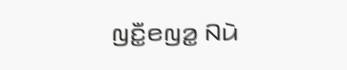ꤜꤢꤪ꤭ꤕꤜꤤ꤭ ꤡꤣꤧ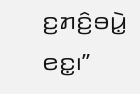ꤢ꤬ꤊꤢꤨ꤬ꤋꤣꤧ꤭ ꤕꤢ꤭꤯”